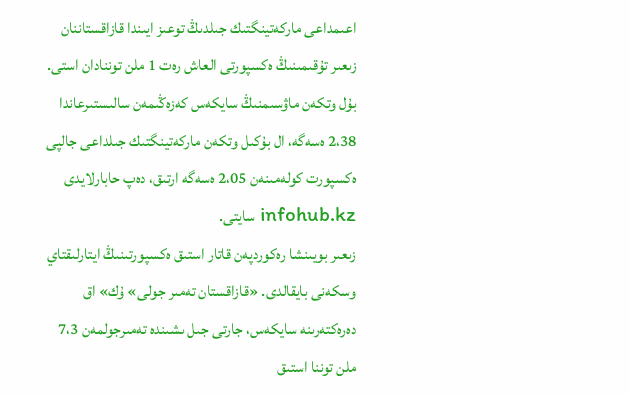اعىمداعى ماركەتينگتىك جىلدىڭ توعىز ايىندا قازاقستاننان زىعىر تۇقىمىنىڭ ەكسپورتى العاش رەت 1 ملن توننادان استى. بۇل وتكەن ماۋسىمنىڭ سايكەس كەزەڭىمەن سالىستىرعاندا 2،38 ەسەگە، ال بۇكىل وتكەن ماركەتينگتىك جىلداعى جالپى ەكسپورت كولەمىنەن 2،05 ەسەگە ارتىق، دەپ حابارلايدى infohub.kz سايتى.
زىعىر بويىنشا رەكوردپەن قاتار استىق ەكسپورتىنىڭ ايتارلىقتاي وسكەنى بايقالدى. «قازاقستان تەمىر جولى» ۇك» اق دەرەكتەرىنە سايكەس، جارتى جىل ىشىندە تەمىرجولمەن 7،3 ملن توننا استىق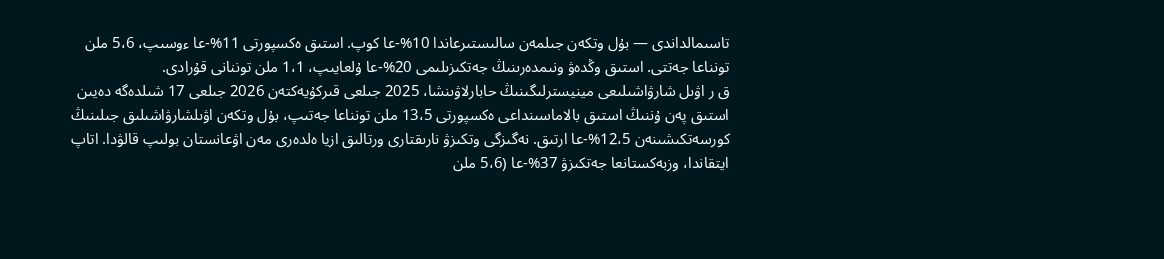تاسىمالداندى — بۇل وتكەن جىلمەن سالىستىرعاندا 10%-عا كوپ. استىق ەكسپورتى 11%-عا ءوسىپ، 5،6 ملن تونناعا جەتتى. استىق وڭدەۋ ونىمدەرىنىڭ جەتكىزىلىمى 20%-عا ۇلعايىپ، 1،1 ملن توننانى قۇرادى.
ق ر اۋىل شارۋاشىلىعى مينيسترلىگىنىڭ حابارلاۋىنشا، 2025 جىلعى قىركۇيەكتەن 2026 جىلعى 17 شىلدەگە دەيىن استىق پەن ۇننىڭ استىق بالاماسىنداعى ەكسپورتى 13،5 ملن تونناعا جەتىپ، بۇل وتكەن اۋىلشارۋاشىلىق جىلىنىڭ كورسەتكىشىنەن 12،5%-عا ارتىق. نەگىزگى وتكىزۋ نارىقتارى ورتالىق ازيا ەلدەرى مەن اۋعانستان بولىپ قالۋدا. اتاپ ايتقاندا، وزبەكستانعا جەتكىزۋ 37%-عا (5،6 ملن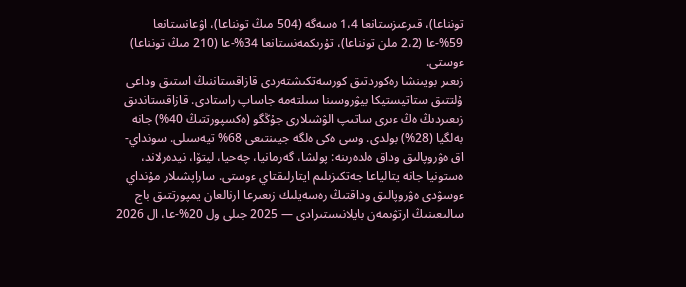تونناعا)، قىرعىزستانعا 1،4 ەسەگە (504 مىڭ تونناعا)، اۋعانستانعا 59%-عا (2،2 ملن تونناعا)، تۇرىكمەنستانعا 34%-عا (210 مىڭ تونناعا) ءوستى.
زىعىر بويىنشا رەكوردتىق كورسەتكىشتەردى قازاقستاننىڭ استىق وداعى ۇلتتىق ستاتيستيكا بيۋروسىنا سىلتەمە جاساپ راستادى. قازاقستاندىق زىعىردىڭ ەڭ ءىرى ساتىپ الۋشىلارى جۇڭگو (ەكسپورتتىڭ 40%) جانە بەلگيا (28%) بولدى. وسى ەكى ەلگە جيىنتىعى 68% تيەسىلى. سونداي-اق ەۋروپالىق وداق ەلدەرىنە: پولشا، گەرمانيا، چەحيا، ليتۆا، نيدەرلاند، ەستونيا جانە يتالياعا جەتكىزىلىم ايتارلىقتاي ءوستى. ساراپشىلار مۇنداي ءوسۋدى ەۋروپالىق وداقتىڭ رەسەيلىك زىعىرعا ارنالعان يمپورتتىق باج سالىعىنىڭ ارتۋىمەن بايلانىستىرادى — 2025 جىلى ول 20%-عا، ال 2026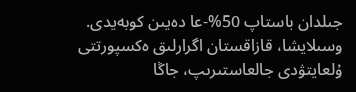جىلدان باستاپ 50%-عا دەيىن كوبەيدى.
وسىلايشا، قازاقستان اگرارلىق ەكسپورتتى ۇلعايتۋدى جالعاستىرىپ، جاڭا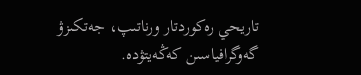تاريحي رەكوردتار ورناتىپ، جەتكىزۋ گەوگرافياسىن كەڭەيتۋدە.